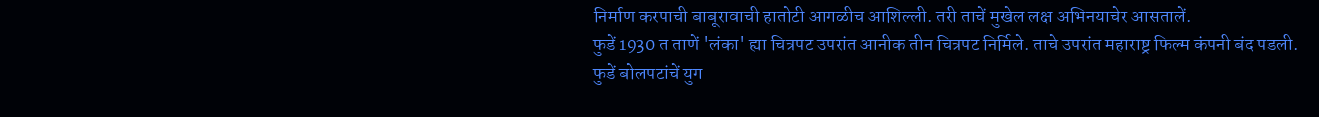निर्माण करपाची बाबूरावाची हातोटी आगळीच आशिल्ली. तरी ताचें मुखेल लक्ष अभिनयाचेर आसतालें.
फुडें 1930 त ताणें 'लंका' ह्या चित्रपट उपरांत आनीक तीन चित्रपट निर्मिले. ताचे उपरांत महाराष्ट्र फिल्म कंपनी बंद पडली.
फुडें बोलपटांचें युग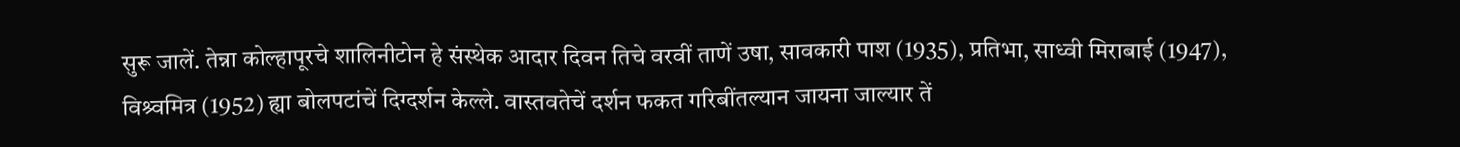सुरू जालें. तेन्ना कोल्हापूरचे शालिनीटोन हे संस्थेक आदार दिवन तिचे वरवीं ताणें उषा, सावकारी पाश (1935), प्रतिभा, साध्वी मिराबाई (1947), विश्र्वमित्र (1952) ह्या बोलपटांचें दिग्दर्शन केल्ले. वास्तवतेचें दर्शन फकत गरिबींतल्यान जायना जाल्यार तें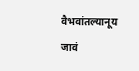वैभवांतल्यानूय जावं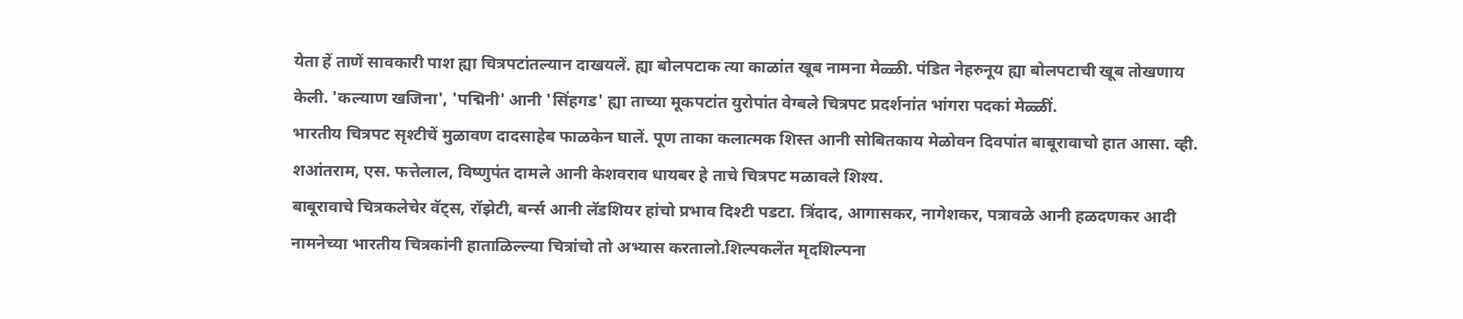येता हें ताणें सावकारी पाश ह्या चित्रपटांतल्यान दाखयलें. ह्या बोलपटाक त्या काळांत खूब नामना मेळ्ळी. पंडित नेहरुनूय ह्या बोलपटाची खूब तोखणाय केली. 'कल्याण खजिना', 'पद्मिनी' आनी 'सिंहगड' ह्या ताच्या मूकपटांत युरोपांत वेग्बले चित्रपट प्रदर्शनांत भांगरा पदकां मेळ्ळीं.
भारतीय चित्रपट सृश्टीचें मुळावण दादसाहेब फाळकेन घालें. पूण ताका कलात्मक शिस्त आनी सोबितकाय मेळोवन दिवपांत बाबूरावाचो हात आसा. व्ही. शआंतराम, एस. फत्तेलाल, विष्णुपंत दामले आनी केशवराव धायबर हे ताचे चित्रपट मळावले शिश्य.
बाबूरावाचे चित्रकलेचेर वॅट्स, रॉझेटी, बर्न्स आनी लॅडशियर हांचो प्रभाव दिश्टी पडटा. त्रिंदाद, आगासकर, नागेशकर, पत्रावळे आनी हळदणकर आदी नामनेच्या भारतीय चित्रकांनी हाताळिल्ल्या चित्रांचो तो अभ्यास करतालो.शिल्पकलेंत मृदशिल्पना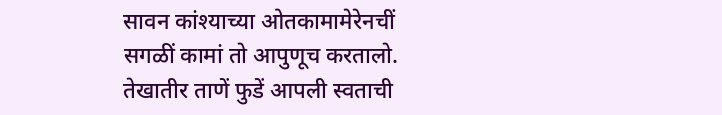सावन कांश्याच्या ओतकामामेरेनचीं सगळीं कामां तो आपुणूच करतालो. तेखातीर ताणें फुडें आपली स्वताची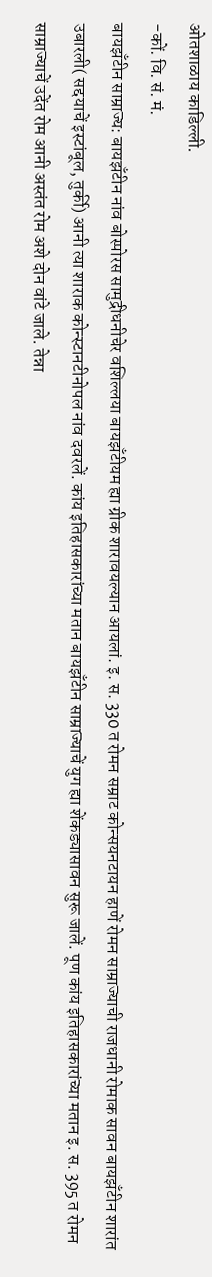ओतशाळाय काडिल्ली.
-कों. वि. सं. मं.
बायझँटीन साम्राज्य: बायझँटीन नांव बोस्पोरस सामुद्रीधनीचेर वशिल्लया बायझँटीयम ह्या ग्रीक शारावयल्यान आयलां. इ. स. 330 त रोमन सम्राट कोन्सयनटायन हाणें रोमन साम्राज्याची राजधानी रोमाक सावन बायझँटीन शारांत उबारली( सद्दयाचें इस्टांबूल, तुर्की) आनी त्या शाराक कोन्स्टानटीनोपल नांव दवरलें. कांय इतिहासकारांच्या मतान बायझँटीन साम्राज्याचें युग ह्या शेंकड्यासावन सुरू जालें. पूण कांय इतिहासकारांच्या मतान इ. स. 395 त रोमन साम्राज्याचें उदेंत रोम आनी अस्तंत रोम अशे दोन वांटे जाले. तेन्ना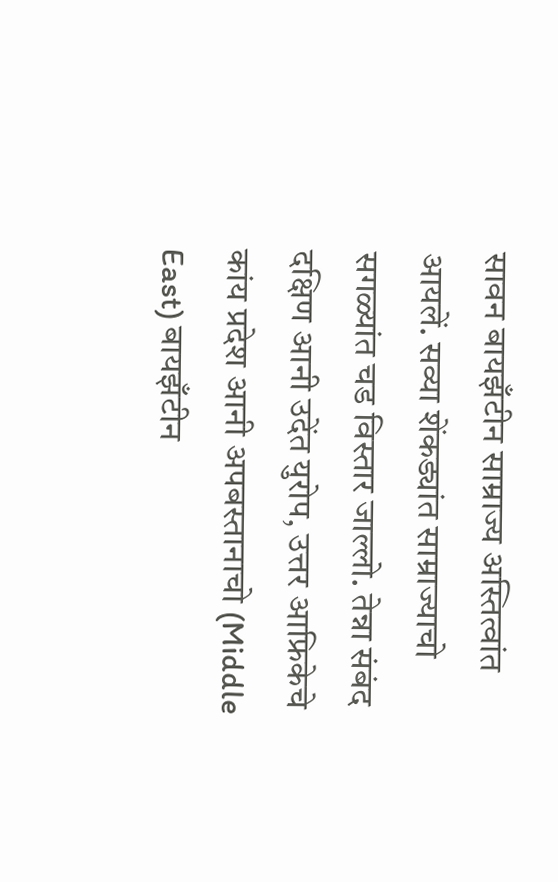सावन बायझँटीन साम्राज्य अस्तित्वांत आयलें. सव्या शेंकड्यांत साम्राज्याचो सगळ्यांत चड विस्तार जाल्लो. तेन्ना संबंद दक्षिण आनी उदेंत युरोप, उत्तर आफ्रिकेचे कांय प्रदेश आनी अपबस्तानाचो (Middle East) बायझँटीन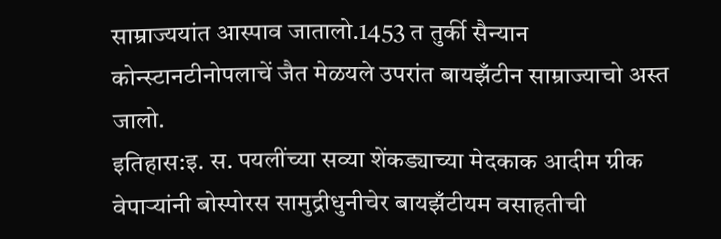साम्राज्ययांत आस्पाव जातालो.1453 त तुर्की सैन्यान कोन्स्टानटीनोपलाचें जैत मेळयले उपरांत बायझँटीन साम्राज्याचो अस्त जालो.
इतिहास:इ. स. पयलींच्या सव्या शेंकड्याच्या मेदकाक आदीम ग्रीक वेपाऱ्यांनी बोस्पोरस सामुद्रीधुनीचेर बायझँटीयम वसाहतीची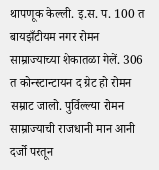थापणूक केल्ली. इ.स. प. 100 त बायझँटीयम नगर रोमन साम्राज्याच्या शेकातळा गेलें. 306 त कोन्स्टान्टायन द ग्रेट हो रोमन सम्राट जालो. पुर्विल्ल्या रोमन साम्राज्याची राजधानी मान आनी दर्जो परतून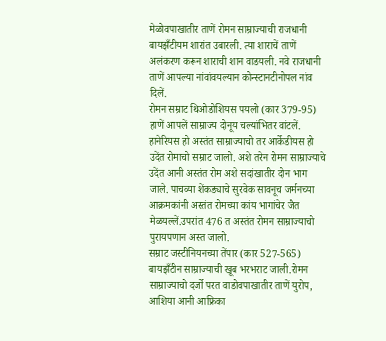मेळोवपाखातीर ताणें रोमन साम्राज्याची राजधानी बायझँटीयम शारांत उबारली. त्या शाराचें ताणें अलंकरण करून शाराची शान वाडयली. नवे राजधानी ताणें आपल्या नांवांवयल्यान कोन्स्टानटीनोपल नांव दिलें.
रोमन सम्राट थिओडोशियस पयलो (कार 379-95) हाणें आपलें साम्राज्य दोनूय चल्यांभितर वांटलें. हानेरियस हो अस्तंत साम्राज्याचो तर आर्केडीयस हो उदेंत रोमाचो सम्राट जालो. अशे तरेन रोमन साम्राज्याचे उदेंत आनी अस्तंत रोम अशे सदांखातीर दोन भाग जाले. पाचव्या शेंकड्याचे सुरवेक सावनूच जर्मनच्या आक्रमकांनी अस्तंत रोमच्या कांय भागांचेर जैत मेळयल्लें.उपरांत 476 त अस्तंत रोमन साम्राज्याचो पुरायपणान अस्त जालो.
सम्राट जस्टीनियनच्या तेंपार (कार 527-565) बायझँटीन साम्राज्याची खूब भरभराट जाली.रोमन साम्राज्याचो दर्जो परत वाडोवपाखातीर ताणें युरोप, आशिया आनी आफ्रिका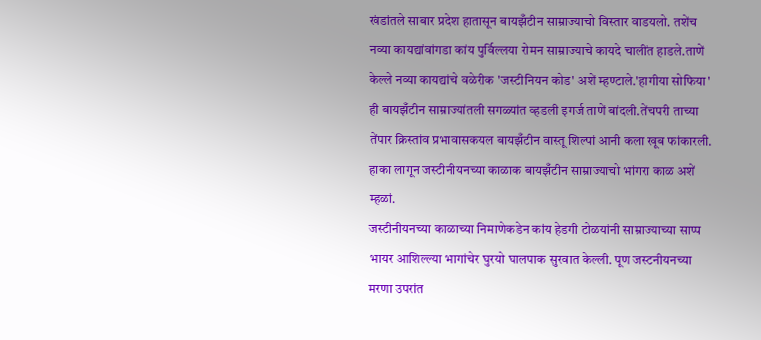खंडांतले साबार प्रदेश हातासून बायझँटीन साम्राज्याचो विस्तार वाडयलो. तशेंच नव्या कायद्यांवांगडा कांय पुर्विल्लया रोमन साम्राज्याचे कायदे चालींत हाडले.ताणें केल्ले नव्या कायद्यांचे वळेरीक 'जस्टीनियन कोड' अशें म्हण्टाले.'हागीया सोफिया' ही बायझँटीन साम्राज्यांतली सगळ्यांत व्हडली इगर्ज ताणें बांदली.तेंचपरी ताच्या तेंपार क्रिस्तांव प्रभावासकयल बायझँटीन वास्तू शिल्पां आनी कला खूब फांकारली. हाका लागून जस्टीनीयनच्या काळाक बायझँटीन साम्राज्याचो भांगरा काळ अशें म्हळां.
जस्टीनीयनच्या काळाच्या निमाणेकडेन कांय हेडगी टोळयांनी साम्राज्याच्या साप्प भायर आशिल्ल्या भागांचेर घुरयो घालपाक सुरवात केल्ली. पूण जस्टनीयनच्या मरणा उपरांत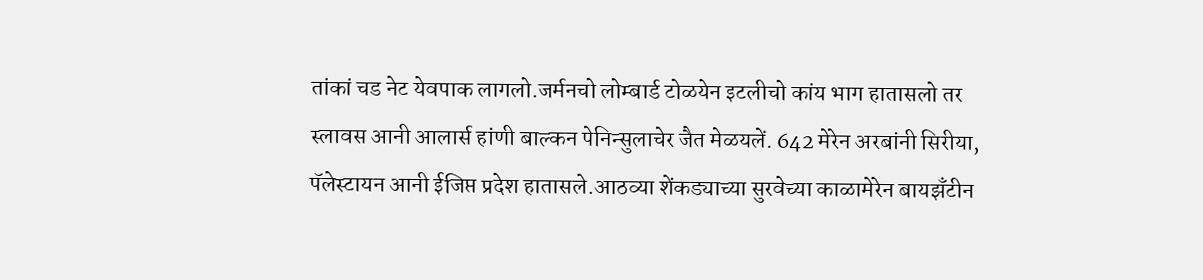तांकां चड नेट येवपाक लागलो.जर्मनचो लोम्बार्ड टोळयेन इटलीचो कांय भाग हातासलो तर स्लावस आनी आलार्स हांणी बाल्कन पेनिन्सुलाचेर जैत मेळयलें. 642 मेरेन अरबांनी सिरीया, पॅलेस्टायन आनी ईजिप्त प्रदेश हातासले.आठव्या शेंकड्याच्या सुरवेच्या काळामेरेन बायझँटीन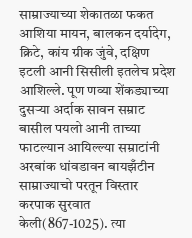साम्राज्याच्या शेकातळा फकत आशिया मायन, बालकन दर्यादेग, क्रिटे, कांय ग्रीक जुंवे, दक्षिण इटली आनी सिसीली इतलेच प्रदेश आशिल्ले. पूण णव्या शेंकड्याच्या दुसऱ्या अर्दाक सावन सम्राट बासील पयलो आनी ताच्या फाटल्यान आयिल्ल्या सम्राटांनी अरबांक धांवडावन बायझँटीन साम्राज्याचो परतून विस्तार करपाक सुरवात केली(867-1025). त्या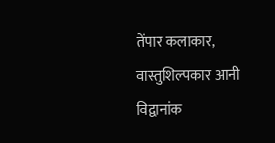तेंपार कलाकार, वास्तुशिल्पकार आनी विद्वानांक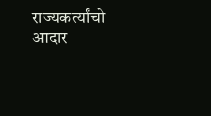राज्यकर्त्यांचो आदार